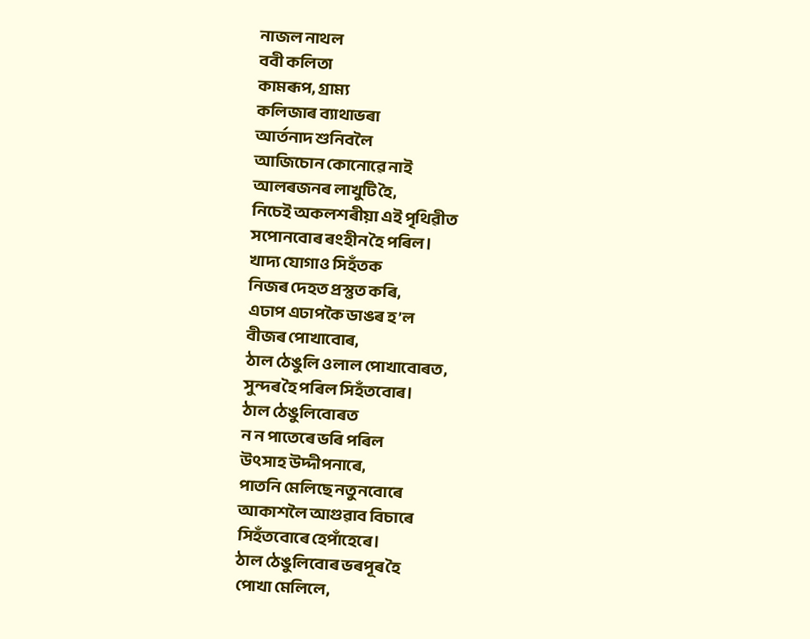নাজল নাথল
ববী কলিতা
কামৰূপ, গ্ৰাম্য
কলিজাৰ ব্যাথাভৰা
আৰ্তনাদ শুনিবলৈ
আজিচোন কোনোৱে নাই
আলৰজনৰ লাখুটি হৈ,
নিচেই অকলশৰীয়া এই পৃথিৱীত
সপোনবোৰ ৰংহীন হৈ পৰিল।
খাদ্য যোগাও সিহঁতক
নিজৰ দেহত প্ৰস্তুত কৰি,
এঢাপ এঢাপকৈ ডাঙৰ হ’ল
বীজৰ পোখাবোৰ,
ঠাল ঠেঙুলি ওলাল পোখাবোৰত,
সুন্দৰ হৈ পৰিল সিহঁতবোৰ।
ঠাল ঠেঙুলিবোৰত
ন ন পাতেৰে ভৰি পৰিল
উৎসাহ উদ্দীপনাৰে,
পাতনি মেলিছে নতুনবোৰে
আকাশলৈ আগুৱাব বিচাৰে
সিহঁতবোৰে হেপাঁহেৰে।
ঠাল ঠেঙুলিবোৰ ভৰপূৰ হৈ
পোখা মেলিলে,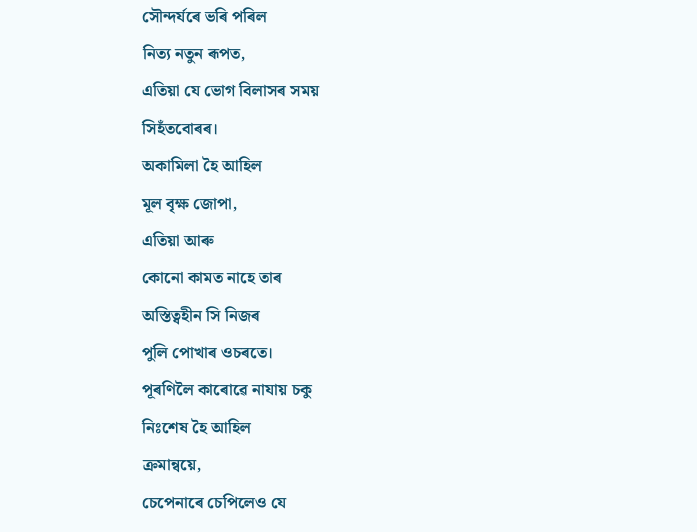সৌন্দৰ্যৰে ভৰি পৰিল
নিত্য নতুন ৰূপত,
এতিয়া যে ভোগ বিলাসৰ সময়
সিহঁতবোৰৰ।
অকামিলা হৈ আহিল
মূল বৃক্ষ জোপা,
এতিয়া আৰু
কোনো কামত নাহে তাৰ
অস্তিত্বহীন সি নিজৰ
পুলি পোখাৰ ওচৰতে।
পূৰণিলৈ কাৰোৱে নাযায় চকু
নিঃশেষ হৈ আহিল
ক্ৰমান্বয়ে,
চেপেনাৰে চেপিলেও যে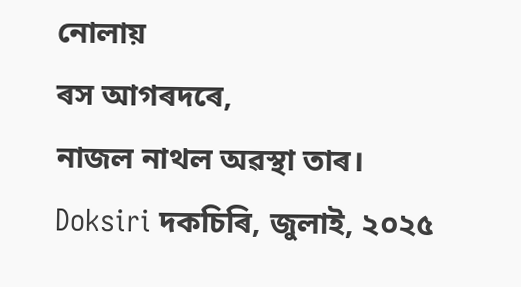নোলায়
ৰস আগৰদৰে,
নাজল নাথল অৱস্থা তাৰ।
Doksiri দকচিৰি, জুলাই, ২০২৫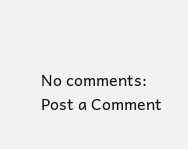No comments:
Post a Comment